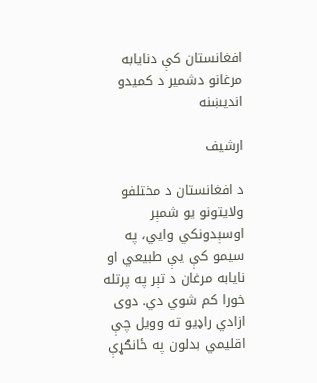افغانستان کې دنایابه مرغانو دشمیر د کمیدو اندیښنه

ارشیف

د افغانستان د مختلفو ولایتونو یو شمېر اوسېدونکي وایي، په سیمو کې یې طبیعي او نایابه مرغان د تېر په پرتله خورا کم شوي دي. دوی ازادي راډیو ته وویل چې اقلیمي بدلون په ځانګړې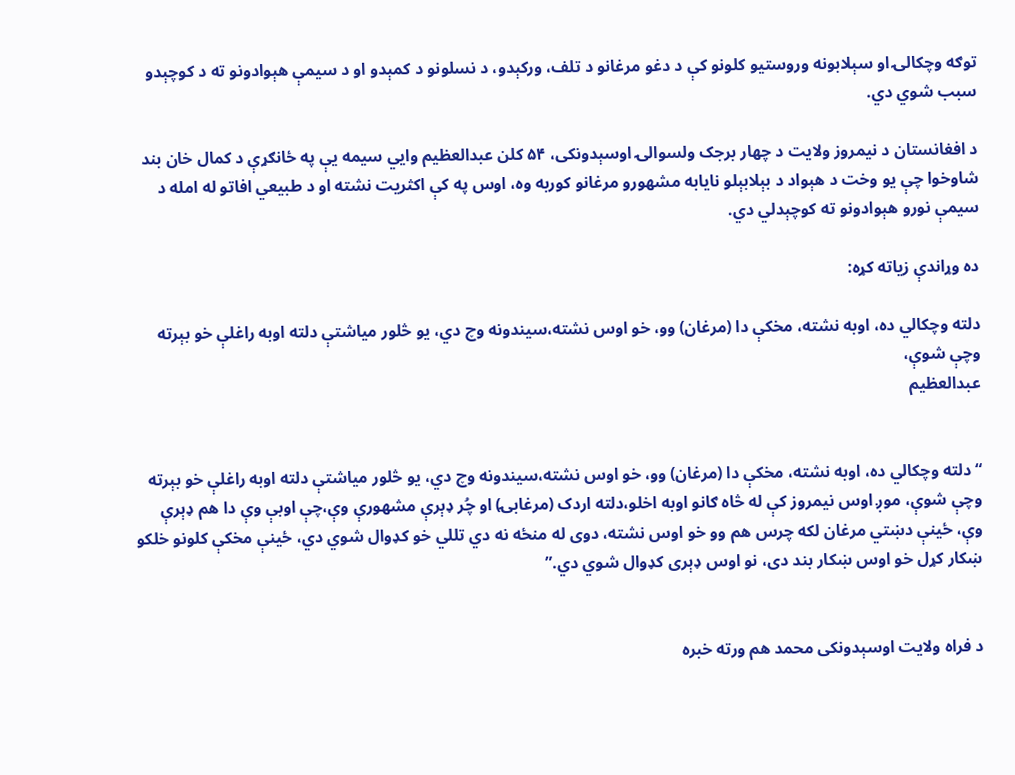توګه وچکالۍ او سېلابونه وروستیو کلونو کې د دغو مرغانو د تلف، ورکېدو، د نسلونو د کمېدو او د سیمې هېوادونو ته د کوچېدو سبب شوي دي.

د افغانستان د نیمروز ولایت د چهار برجک ولسوالۍ اوسېدونکی، ۵۴ کلن عبدالعظیم وایي سیمه یې په ځانګړې د کمال خان بند شاوخوا چې یو وخت د هېواد د بېلابېلو نایابه مشهورو مرغانو کوربه وه، اوس په کې اکثریت نشته او د طبیعي افاتو له امله د سیمې نورو هېوادونو ته کوچېدلي دي.

ده وړاندې زیاته کړه:

دلته وچکالي ده، اوبه نشته، مخکې دا (مرغان) وو، خو اوس نشته،سیندونه وچ دي، یو څلور میاشتې دلته اوبه راغلې خو بېرته وچې شوې،
عبدالعظیم


“دلته وچکالي ده، اوبه نشته، مخکې دا (مرغان) وو، خو اوس نشته،سیندونه وچ دي، یو څلور میاشتې دلته اوبه راغلې خو بېرته وچې شوې، موږ اوس نیمروز کې له څاه ګانو اوبه اخلو،دلته اردک (مرغابۍ) او چُر ډېرې مشهورې وې،چې اوبې وې دا هم ډېرې وې، ځینې دښتي مرغان لکه چرس هم وو خو اوس نشته، دوی له منځه نه دي تللي خو کډوال شوي دي، ځینې مخکې کلونو خلکو ښکار کړل خو اوس ښکار بند دی، نو اوس ډېری کډوال شوي دي.”


د فراه ولایت اوسېدونکی محمد هم ورته خبره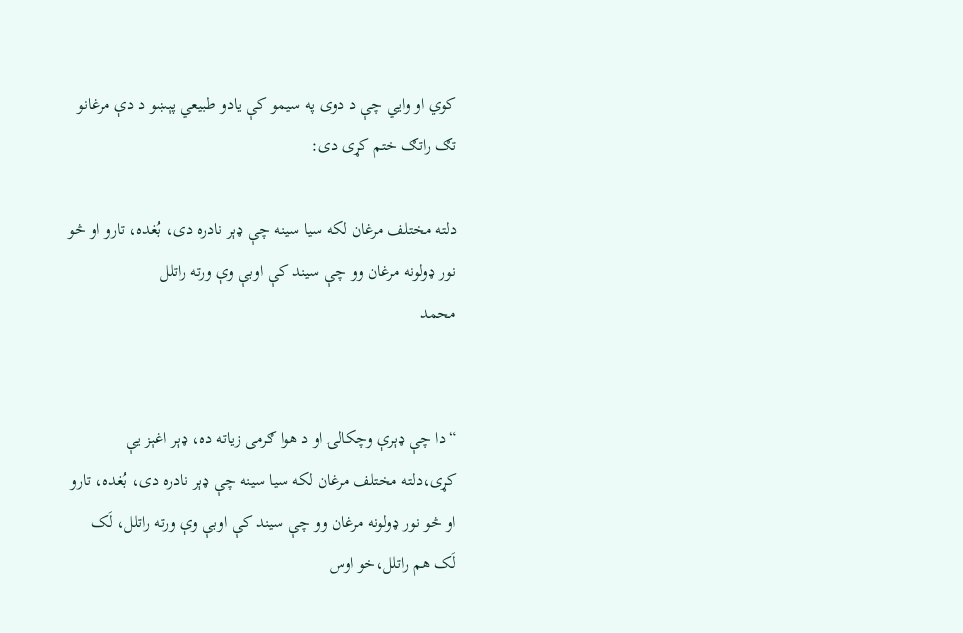کوي او وایي چې د دوی په سیمو کې یادو طبیعي پېښو د دې مرغانو تګ راتګ ختم کړی دی:

دلته مختلف مرغان لکه سیا سینه چې ډېر نادره دی، بُغده، تارو او څو نور ډولونه مرغان وو چې سیند کې اوبې وې ورته راتلل
محمد


“دا چې ډېرې وچکالۍ او د هوا ګرمی زیاته ده، ډېر اغېز یې کړی،دلته مختلف مرغان لکه سیا سینه چې ډېر نادره دی، بُغده، تارو او څو نور ډولونه مرغان وو چې سیند کې اوبې وې ورته راتلل، لَک لَک هم راتلل،خو اوس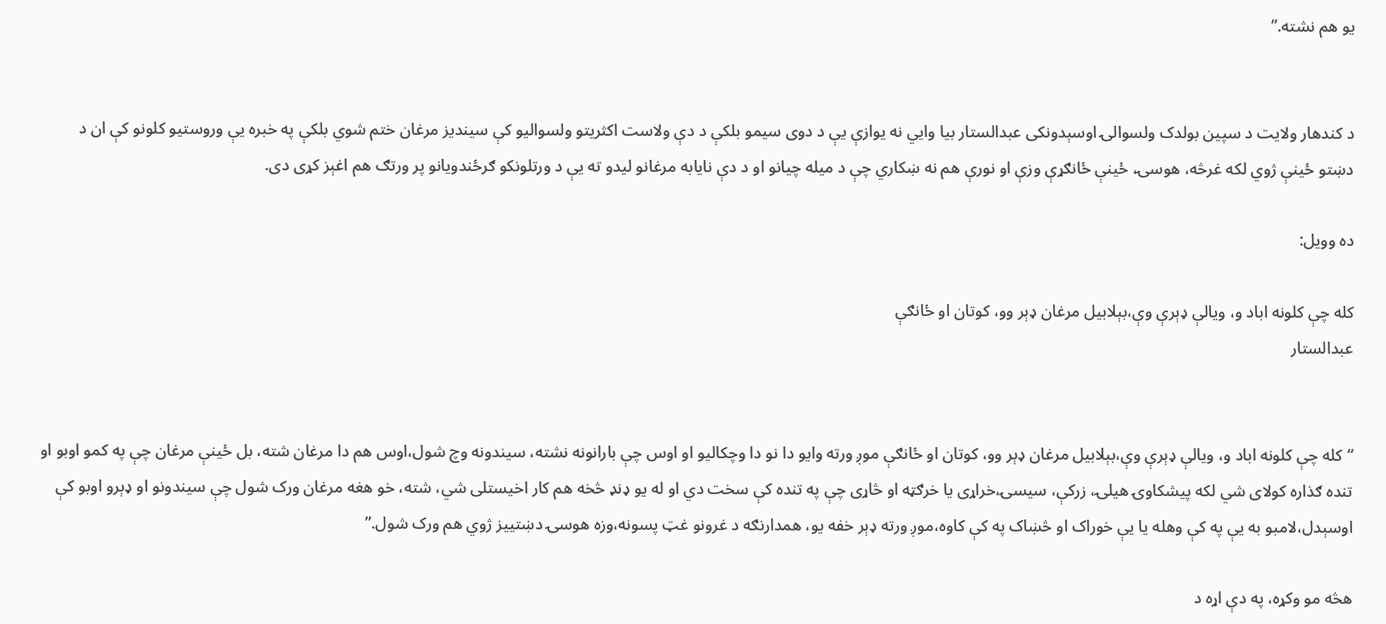یو هم نشته.”


د کندهار ولایت د سپین بولدک ولسوالۍ اوسېدونکی عبدالستار بیا وایي نه یوازې یې د دوی سیمو بلکې د دې ولاست اکثریتو ولسوالیو کې سیندیز مرغان ختم شوي بلکې په خبره یې وروستیو کلونو کې ان د دښتو ځینې ژوي لکه غرڅه، هوسۍ، ځینې ځانګړې وزې او نورې هم نه ښکاري چې د میله چیانو او د دې نایابه مرغانو لیدو ته یې د ورتلونکو ګرځندویانو پر ورتګ هم اغېز کړی دی.

ده وویل:

کله چې کلونه اباد و، ویالې ډېرې وې،بېلابیل مرغان ډېر وو، کوتان او ځانګې
عبدالستار


“کله چې کلونه اباد و، ویالې ډېرې وې،بېلابیل مرغان ډېر وو، کوتان او ځانګې موږ ورته وایو دا نو دا وچکالیو او اوس چې بارانونه نشته، سیندونه وچ شول،اوس هم دا مرغان شته، بل ځینې مرغان چې په کمو اوبو او تنده ګذاره کولای شي لکه پیشکاوۍ هیلۍ، زرکې، سیسۍ،خراړی یا خرګټه او څاړی چې په تنده کې سخت دي او له یو ډنډ څخه هم کار اخیستلی شي، شته، خو هغه مرغان ورک شول چې سیندونو او ډېرو اوبو کې اوسېدل،لامبو به یې په کې وهله یا یې خوراک او څښاک په کې کاوه،موږ ورته ډېر خفه یو، همدارنګه د غرونو غټ پسونه،وزه هوسۍ دښتییز ژوي هم ورک شول.”

هڅه مو وکړه، په دې اړه د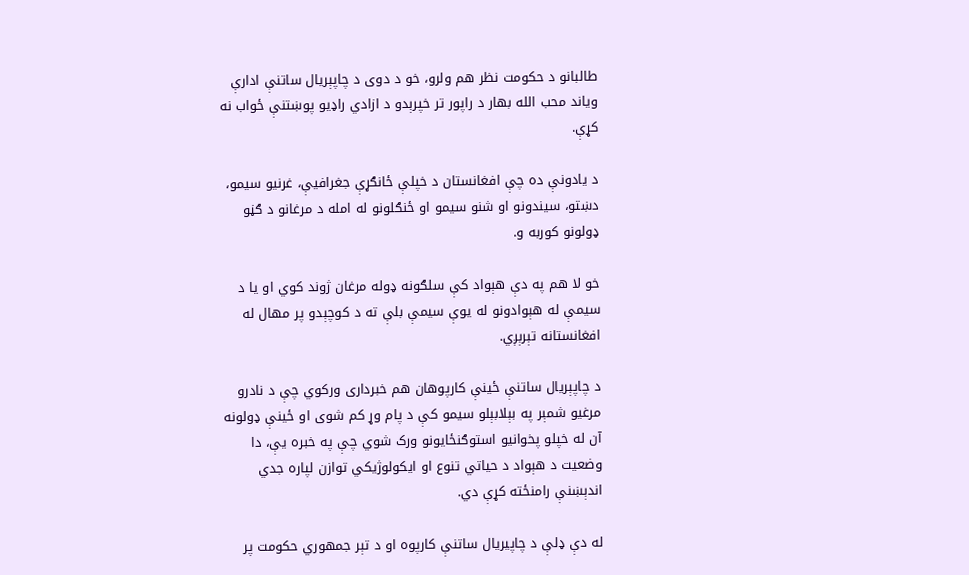طالبانو د حکومت نظر هم ولرو، خو د دوی د چاپېریال ساتنې ادارې ویاند محب الله بهار د راپور تر خپرېدو د ازادي راډیو پوښتنې ځواب نه کړې.

د یادونې ده چې افغانستان د خپلې ځانګړې جغرافیې، غرنیو سیمو، دښتو، سیندونو او شنو سیمو او ځنګلونو له امله د مرغانو د ګڼو ډولونو کوربه و.

خو لا هم په دې هېواد کې سلګونه ډوله مرغان ژوند کوي او یا د سیمې له هېوادونو له یوې سیمې بلې ته د کوچېدو پر مهال له افغانستانه تېرېږي.

د چاپېریال ساتنې ځینې کارپوهان هم خبرداری ورکوي چې د نادرو مرغیو شمېر په بېلابېلو سیمو کې د پام وړ کم شوی او ځینې ډولونه آن له خپلو پخوانیو استوګنځایونو ورک شوي چې په خبره یې، دا وضعیت د هېواد د حیاتي تنوع او ایکولوژیکي توازن لپاره جدي اندېښنې رامنځته کړې دي.

له دې ډلې د چاپیریال ساتنې کارپوه او د تېر جمهوري حکومت پر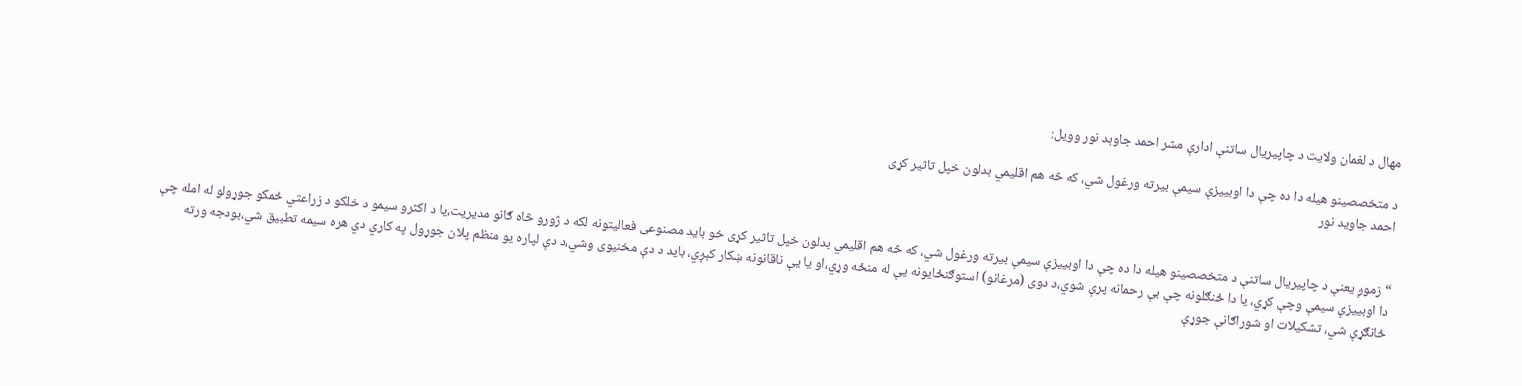مهال د لغمان ولایت د چاپیریال ساتنې ادارې مشر احمد جاوېد نور وویل:

د متخصصینو هیله دا ده چې دا اوبییزې سیمې بیرته ورغول شي، که څه هم اقلیمي بدلون خپل تاثیر کړی
احمد جاوید نور


“زموږ یعنې د چاپیریال ساتنې د متخصصینو هیله دا ده چې دا اوبییزې سیمې بیرته ورغول شي، که څه هم اقلیمي بدلون خپل تاثیر کړی خو باید مصنوعی فعالیتونه لکه د ژورو څاه ګانو مدیریت،یا د اکثرو سیمو د خلکو د زراعتي ځمکو جوړولو له امله چې دا اوبییزې سیمې وچې کړي، یا دا ځنګلونه چې بې رحمانه پرې شوي،د دوی (مرغانو) استوګنځایونه یې له منځه وړي،او یا یې ناقانونه ښکار کېږي، باید د دې مخنیوی وشي،د دې لپاره یو منظم پلان جوړول په کاري دي هره سیمه تطبیق شي،بودجه ورته ځانګړې شي، تشکیلات او شوراګانې جوړې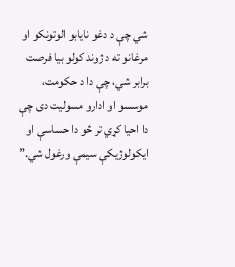شي چې د دغو نایابو الوتونکو او مرغانو ته د ژوند کولو بیا فرصت برابر شي، چې دا د حکومت، موسسو او ادارو مسولیت دی چې دا احیا کړي تر څو دا حساسې او ایکولوژیکې سیمې ورغول شي.”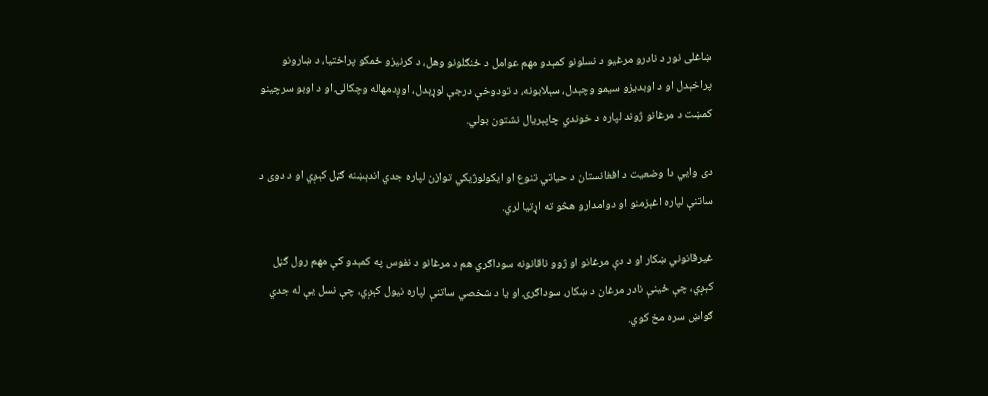ښاغلی نور د نادرو مرغیو د نسلونو کمېدو مهم عوامل د ځنګلونو وهل، د کرنیزو ځمکو پراختیا، د ښارونو پراخېدل او د اوبدیزو سیمو وچېدل، سېلابونه، د تودوخې درجې لوړېدل، اوږدمهاله وچکالۍ او د اوبو سرچینو کمښت د مرغانو ژوند لپاره د خوندي چاپېریال نشتون بولي.

دی وایي دا وضعیت د افغانستان د حیاتي تنوع او ایکولوژیکي توازن لپاره جدي اندېښنه ګڼل کېږي او د دوی د ساتنې لپاره اغېزمنو او دوامدارو هڅو ته اړتیا لري.

غیرقانوني ښکار او د دې مرغانو او ژوو ناقانونه سوداګري هم د مرغانو د نفوس په کمېدو کې مهم رول ګڼل کېږي، چې ځینې نادر مرغان د ښکار، سوداګرۍ او یا د شخصي ساتنې لپاره نیول کېږي، چې نسل یې له جدي ګواښ سره مخ کوي.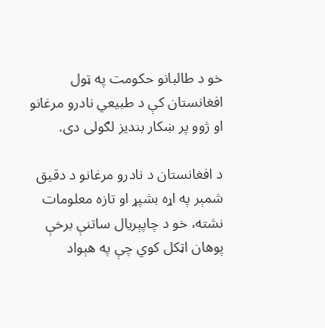خو د طالبانو حکومت په ټول افغانستان کې د طبیعي نادرو مرغانو او ژوو پر ښکار بندیز لګولی دی.

د افغانستان د نادرو مرغانو د دقیق شمېر په اړه بشپړ او تازه معلومات نشته، خو د چاپېریال ساتنې برخې پوهان اټکل کوي چې په هېواد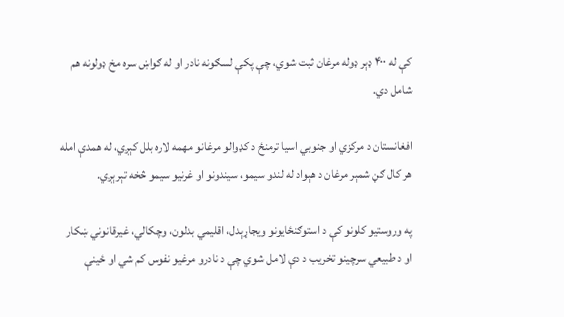کې له ۴۰۰ ډېر ډوله مرغان ثبت شوي، چې پکې لسګونه نادر او له ګواښ سره مخ ډولونه هم شامل دي.

افغانستان د مرکزي او جنوبي اسیا ترمنځ د کډوالو مرغانو مهمه لاره بلل کېږي، له همدې امله هر کال ګڼ شمېر مرغان د هېواد له لندو سیمو، سیندونو او غرنیو سیمو څخه تېرېږي.

په وروستیو کلونو کې د استوګنځایونو ویجاړېدل، اقلیمي بدلون، وچکالي، غیرقانوني ښکار او د طبیعي سرچینو تخریب د دې لامل شوي چې د نادرو مرغیو نفوس کم شي او ځینې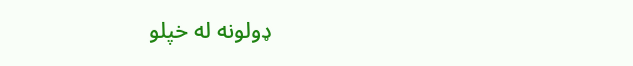ډولونه له خپلو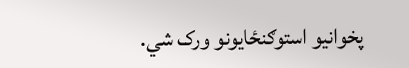پخوانیو استوګنځایونو ورک شي.